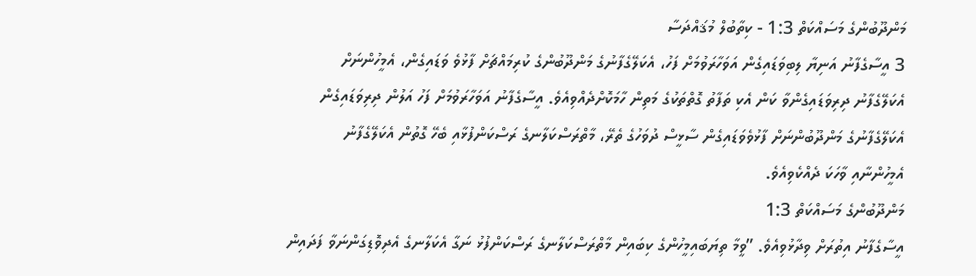މަންދޫބުންގެ މަސައްކަތް 1:3 - ކިތާބުލް މުޤައްދަސާ
3 އީސާގެފާނު އަނިޔާ ލިބިވަޑައިގެން އަވަހާރަވުމަށް ފަހު، އެކަލޭގެފާނުގެ މަންދޫބުންގެ ކުރިމައްޗަށް ފާޅުވެ ވަޑައިގެން، އެމީހުންނަށް އެކަލޭގެފާނު ދިރިވަޑައިގެންވާ ކަން އެކި ތަފާތު ގޮތްތަކުގެ މަތިން ހާމަކޮށްދެއްވިއެވެ. އީސާގެފާނު އަވަހާރަވުމަށް ފަހު އަލުން ދިރިވަޑައިގެން އެކަލޭގެފާނުގެ މަންދޫބުންނަށް ފާޅުވެވަޑައިގެން ސާޅީސް ދުވަހުގެ ތެރޭ، މާތްރަސްކަލާނގެ ރަސްކަންފުޅާއި ބެހޭ ގޮތުން އެކަލޭގެފާނު އެމީހުންނާއި ވާހަކަ ދެއްކެވިއެވެ.
މަންދޫބުންގެ މަސައްކަތް 1:3
އީސާގެފާނު އިތުރަށް ވިދާޅުވިއެވެ. ”ވީމާ ތިޔަބައިމީހުންގެ ކިބައިން މާތްރަސްކަލާނގެ ރަސްކަންފުޅު ނަގާ އެކަލާނގެ އެދިވޮޑިގަންނަވާ ފަދައިން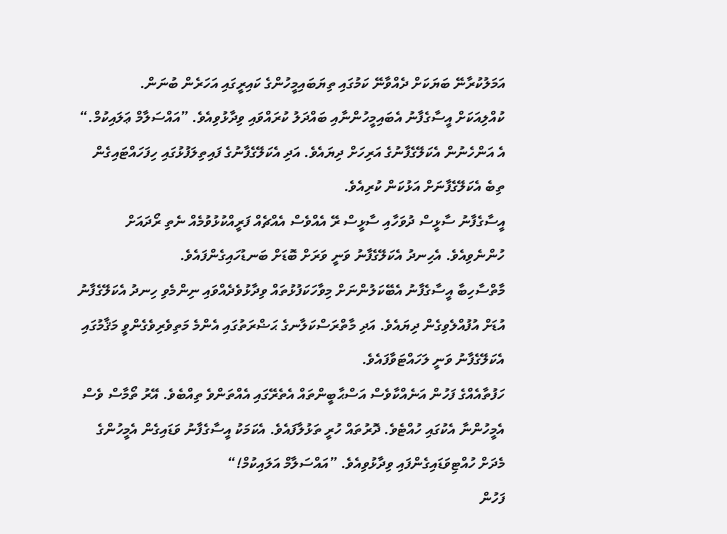އަމަލުކުރާނޭ ބަޔަކަށް ދެއްވާނޭ ކަމުގައި ތިޔަބައިމީހުންގެ ކައިރީގައި އަހަރެން ބުނަން.
ކުއްލިއަކަށް އީސާގެފާނު އެބައިމީހުންނާއި ބައްދަލު ކުރައްވައި ވިދާޅުވިއެވެ. ”އައްސަލާމް ޢަލައިކުމް.“ އެ އަންހެނުން އެކަލޭގެފާނުގެ އަރިހަށް ދިޔައެވެ. އަދި އެކަލޭގެފާނުގެ ފައިތިލަފުޅުގައި ހިފަހައްޓައިގެން ތިބެ އެކަލޭގެފާނަށް އަޅުކަން ކުރިއެވެ.
އީސާގެފާނު ސާޅީސް ދުވަހާއި ސާޅީސް ރޭ އެއްވެސް އެއްޗެއް ފަރީއްކުޅުވުމެއް ނެތި ރޯދައަށް ހުންނެވިއެވެ. އެހިނދު އެކަލޭގެފާނު ވަނީ ވަރަށް ބޮޑަށް ބަނޑުހައިގެންފައެވެ.
މާތްސާހިބާ އީސާގެފާނު އެބޭކަލުންނަށް މިވާހަކަފުޅުތައް ވިދާޅުވެދެއްވައި ނިންމެވި ހިނދު އެކަލޭގެފާނު އުޑަށް އުފުއްލެވިގެން ދިޔައެވެ. އަދި މާތްރަސްކަލާނގެ ޙަޟްރަތުގައި އެންމެ މަތިވެރިވެގެންވީ މަޤާމުގައި އެކަލޭގެފާނު ވަނީ ލަހައްޓަވާފައެވެ.
ހަފުތާއެއްގެ ފަހުން އަނެއްކާވެސް އަސްޙާބީންތައް އެތެރޭގައި އެއްތަންވެ ތިއްބެވެ. އޭރު ތޯމާސް ވެސް އެމީހުންނާ އެކުގައި ހުއްޓެވެ. ދޮރުތައް ހުރީ ތަޅުލާފައެވެ. އެކަމަކު އީސާގެފާނު ވަޑައިގެން އެމީހުންގެ މެދަށް ހުއްޓިވަޑައިގެންފައި ވިދާޅުވިއެވެ. ”އައްސަލާމް އަލައިކުމް!“
ފަހުން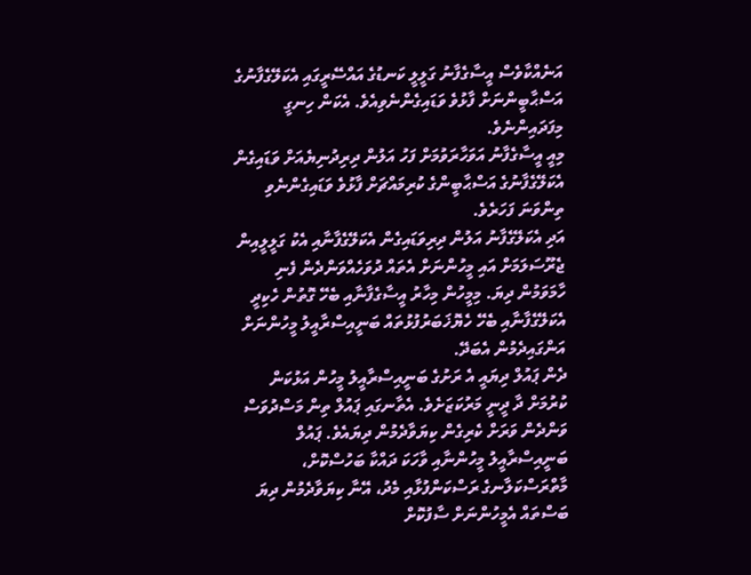އަނެއްކާވެސް އީސާގެފާނު ގަލީލީ ކަނޑުގެ އައްސޭރީގައި އެކަލޭގެފާނުގެ އަސްޙާބީންނަށް ފާޅުވެ ވަޑައިގެންނެވިއެވެ. އެކަން ހިނގީ މިފަދައިންނެވެ.
މިއީ އީސާގެފާނު އަވަހާރަވުމަށް ފަހު އަލުން ދިރިދުނިޔެއަށް ވަޑައިގެން އެކަލޭގެފާނުގެ އަސްޙާބީންގެ ކުރިމައްޗަށް ފާޅުވެ ވަޑައިގެންނެވި ތިންވަނަ ފަހަރެވެ.
އަދި އެކަލޭގެފާނު އަލުން ދިރިވަޑައިގެން އެކަލޭގެފާނާއި އެކު ގަލީލީއިން ޖެރޫސަލަމަށް އައި މީހުންނަށް އެތައް ދުވަހެއްވަންދެން ފެނި ހާމަވަމުން ދިޔަ. މިމީހުން މިހާރު އީސާގެފާނާއި ބެހޭ ގޮތުން ހެކިދީ އެކަލޭގެފާނާއި ބެހޭ ހެޔޮޚަބަރުފުޅުތައް ބަނީއިސްރާއީލު މީހުންނަށް އަންގައިދެމުން އެބަދޭ.
ދެން ޕައުލް ދިޔައީ އެ ރަށުގެ ބަނީއިސްރާއީލު މީހުން އަޅުކަން ކުރުމަށް ދާ ދީނީ މަރުކަޒަށެވެ. އެތާނގައި ޕައުލް ތިން މަސްދުވަސް ވަންދެން ވަރަށް ކެރިގެން ކިޔަވާދެމުން ދިޔައެވެ. ޕައުލް ބަނީއިސްރާއީލު މީހުންނާއި ވާހަކަ ދައްކާ ބަހުސްކޮށް، މާތްރަސްކަލާނގެ ރަސްކަންފުޅާއި މެދު، އޭނާ ކިޔަވާދެމުން ދިޔަ ބަސްތައް އެމީހުންނަށް ސާފުކޮށް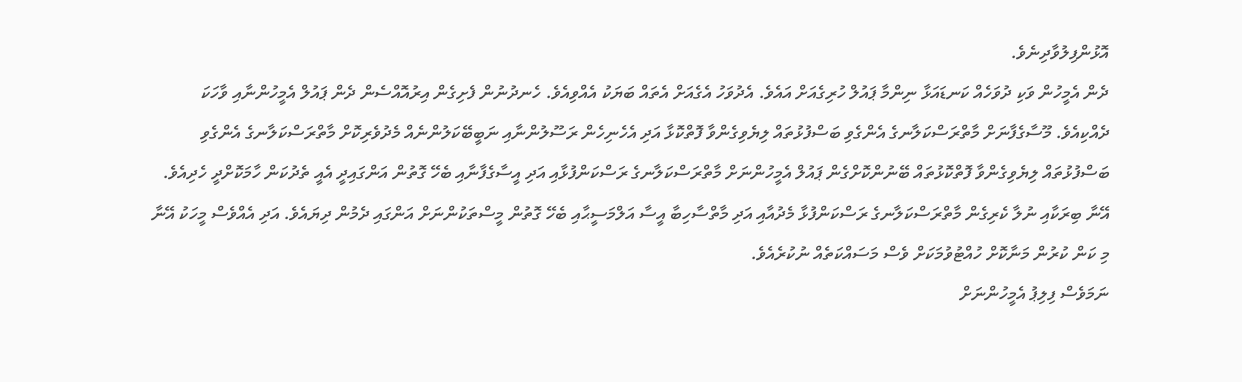އޮޅުންފިލުވާދިނެވެ.
ދެން އެމީހުން ވަކި ދުވަހެއް ކަނޑައަޅާ ނިންމާ ޕައުލް ހުރިގެއަށް އައެވެ. އެދުވަހު އެގެއަށް އެތައް ބަޔަކު އެއްވިއެވެ. ހެނދުނުން ފެށިގެން އިރުއޮއްސެން ދެން ޕައުލް އެމީހުންނާއި ވާހަކަ ދެއްކިއެވެ. މޫސާގެފާނަށް މާތްރަސްކަލާނގެ އެންގެވި ބަސްފުޅުތައް ލިޔެވިގެންވާ ފޮތްކޮޅާ އަދި އެހެނިހެން ރަސޫލުންނާއި ނަބީބޭކަލުންނެއް މެދުވެރިކޮށް މާތްރަސްކަލާނގެ އެންގެވި ބަސްފުޅުތައް ލިޔެވިގެންވާ ފޮތްކޮޅުތައް ބޭނުންކޮށްގެން ޕައުލް އެމީހުންނަށް މާތްރަސްކަލާނގެ ރަސްކަންފުޅާއި އަދި އީސާގެފާނާއި ބެހޭ ގޮތުން އަންގައިދީ އެއީ ތެދުކަން ހާމަކޮށްދީ ހެދިއެވެ.
އޭނާ ބިރަކާއި ނުލާ ކެރިގެން މާތްރަސްކަލާނގެ ރަސްކަންފުޅާ މެދުއާއި އަދި މާތްސާހިބާ އީސާ އަލްމަސީޙާއި ބެހޭ ގޮތުން މީސްތަކުންނަށް އަންގައި ދެމުން ދިޔައެވެ. އަދި އެއްވެސް މީހަކު އޭނާ މި ކަން ކުރުން މަނާކޮށް ހުއްޓުވުމަކަށް ވެސް މަސައްކަތެއް ނުކުރެއެވެ.
ނަމަވެސް ފިލިޕު އެމީހުންނަށް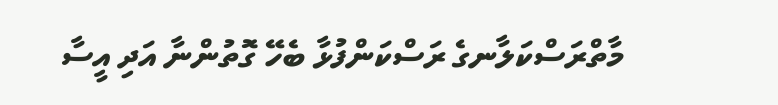މާތްރަސްކަލާނގެ ރަސްކަންފުޅާ ބެހޭ ގޮތުންނާ އަދި އީސާ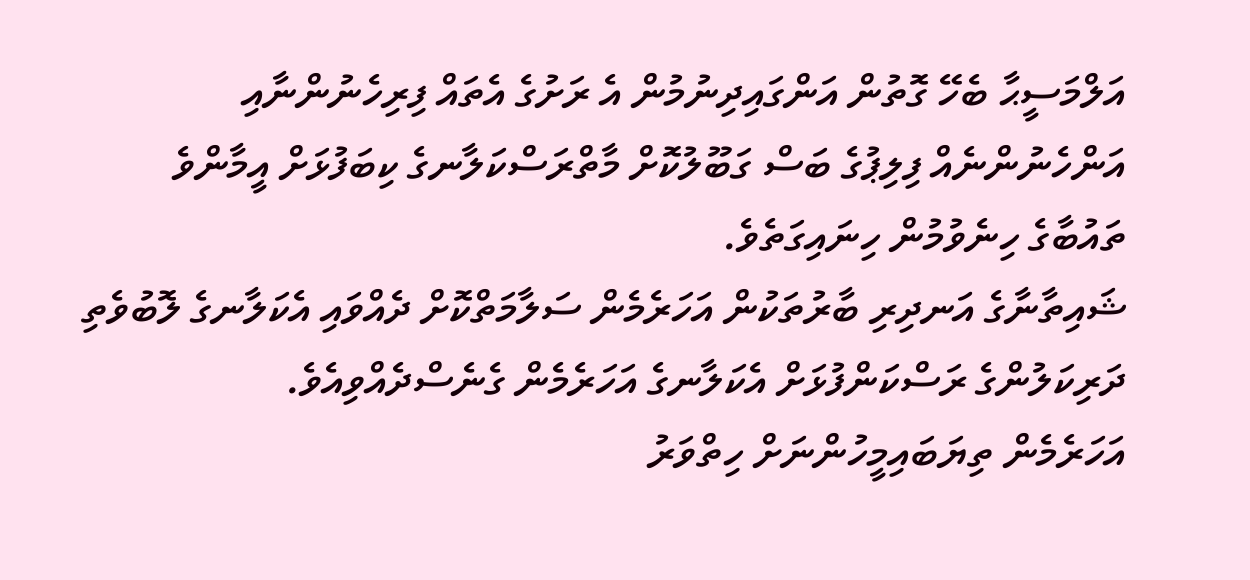އަލްމަސީޙާ ބެހޭ ގޮތުން އަންގައިދިނުމުން އެ ރަށުގެ އެތައް ފިރިހެނުންނާއި އަންހެނުންނެއް ފިލިޕުގެ ބަސް ގަބޫލުކޮށް މާތްރަސްކަލާނގެ ކިބަފުޅަށް އީމާންވެ ތައުބާގެ ހިނެވުމުން ހިނައިގަތެވެ.
ޝައިތާނާގެ އަނދިރި ބާރުތަކުން އަހަރެމެން ސަލާމަތްކޮށް ދެއްވައި އެކަލާނގެ ލޮބުވެތި ދަރިކަލުންގެ ރަސްކަންފުޅަށް އެކަލާނގެ އަހަރެމެން ގެނެސްދެއްވިއެވެ.
އަހަރެމެން ތިޔަބައިމީހުންނަށް ހިތްވަރު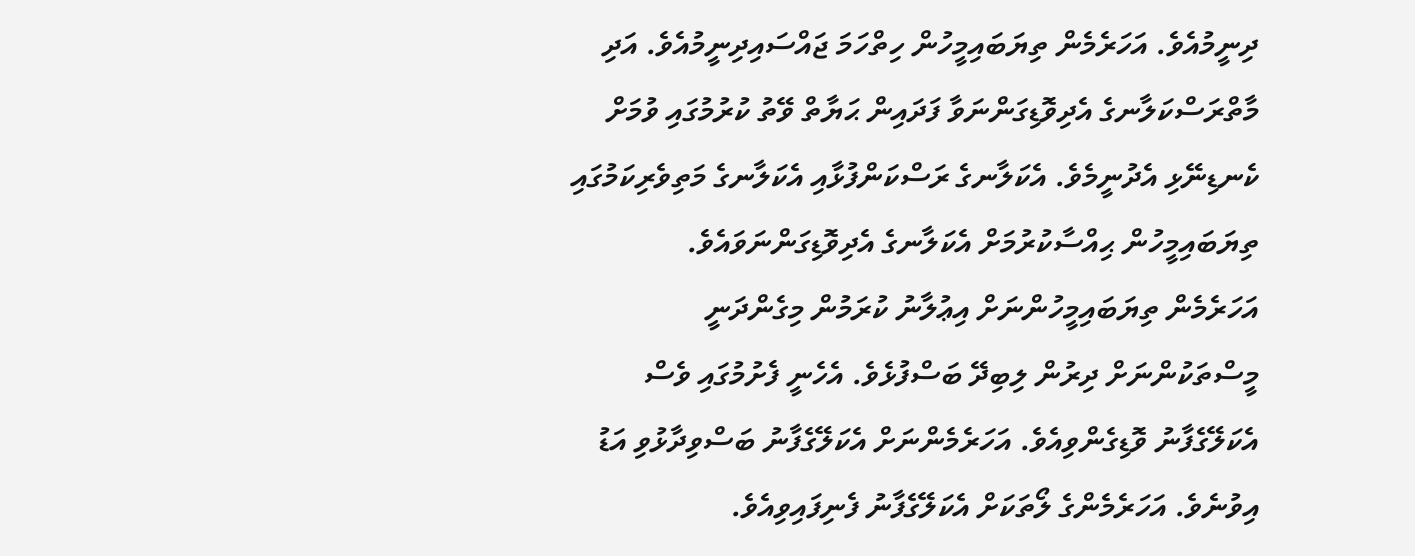ދިނީމުއެވެ. އަހަރެމެން ތިޔަބައިމީހުން ހިތްހަމަ ޖައްސައިދިނީމުއެވެ. އަދި މާތްރަސްކަލާނގެ އެދިވޮޑިގަންނަވާ ފަދައިން ޙަޔާތް ވޭތު ކުރުމުގައި ވުމަށް ކެނޑިނޭޅި އެދުނީމެވެ. އެކަލާނގެ ރަސްކަންފުޅާއި އެކަލާނގެ މަތިވެރިކަމުގައި ތިޔަބައިމީހުން ޙިއްސާކުރުމަށް އެކަލާނގެ އެދިވޮޑިގަންނަވައެވެ.
އަހަރެމެން ތިޔަބައިމީހުންނަށް އިޢުލާނު ކުރަމުން މިގެންދަނީ މީސްތަކުންނަށް ދިރުން ލިބިދޭ ބަސްފުޅެވެ. އެހެނީ ފެށުމުގައި ވެސް އެކަލޭގެފާނު ވޮޑިގެންވިއެވެ. އަހަރެމެންނަށް އެކަލޭގެފާނު ބަސްވިދާޅުވި އަޑު އިވުނެވެ. އަހަރެމެންގެ ލޯތަކަށް އެކަލޭގެފާނު ފެނިފައިވިއެވެ.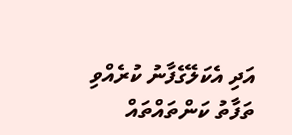އަދި އެކަލޭގެފާނު ކުރެއްވި ތަފާތު ކަންތައްތައް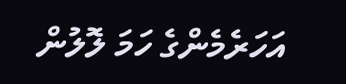އަހަރެމެންގެ ހަމަ ލޮލުން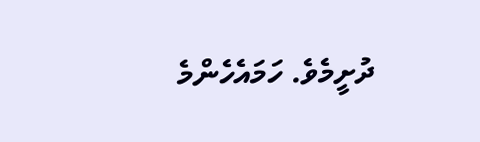ދުށީމެވެ. ހަމައެހެންމެ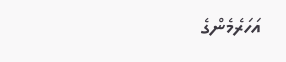އަހަރެމެންގެ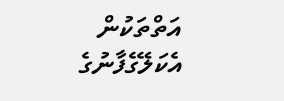އަތްތަކުން އެކަލޭގެފާނުގެ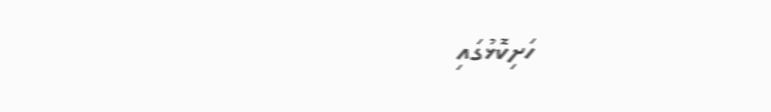ހަށިކޮޅުގައި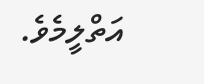އަތްލީމެވެ.